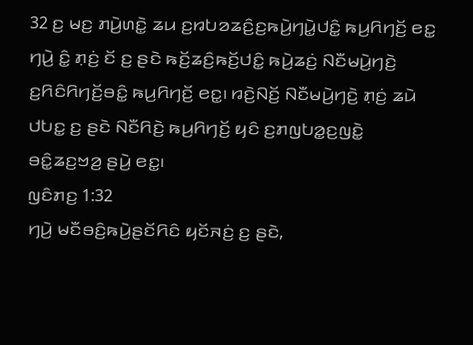32 ꤢ꤬ ꤗꤢ꤬ ꤊꤣꤧ꤬ꤛꤢꤧ꤭ ꤘꤣ ꤢ꤬ꤙꤝꤤꤘꤢꤨ꤬ꤢ꤬ꤒꤣꤧ꤬ꤚꤣꤧ꤭ꤓꤢꤨ꤭ ꤒꤣ꤬ꤖꤚꤢꤩ꤬ ꤕꤢ꤭ ꤚꤣꤧ꤬ ꤢꤨ꤭ ꤊ꤫ꤢꤦ꤬ ꤢꤩ ꤢ꤬ ꤔꤢꤧ ꤒꤢꤩ꤬ꤘꤢꤨ꤬ꤒꤢꤩ꤬ꤓꤢꤨ꤭ ꤒꤣꤧ꤬ꤘꤢꤦ꤬ ꤡꤢꤪꤗꤣꤧ꤬ꤚꤢꤧ꤬ ꤢ꤬ꤖꤢꤨꤖꤚꤢꤩ꤬ꤋꤢꤨ꤭ ꤒꤣ꤬ꤖꤚꤢꤩ꤬ ꤕꤢ꤭꤯ ꤙꤢꤧ꤬ꤡꤢꤩ꤬ ꤡꤢꤪꤗꤣꤧ꤬ꤚꤢꤧ꤬ ꤊ꤫ꤢꤦ꤬ ꤘꤣꤧ ꤓꤝꤢ꤭ ꤢ꤬ ꤔꤢꤧ ꤡꤢꤪꤖꤢꤧ꤬ ꤒꤣ꤬ꤖꤚꤢꤩ꤬ ꤟꤢꤨ ꤢ꤬ꤊꤜꤝꤤ꤭ꤢ꤬ꤜꤢꤧ꤭ ꤋꤢꤨ꤭ꤘꤢ꤬ꤠꤤ꤬ ꤔꤣꤧ꤬ ꤕꤢ꤭꤯
ꤜꤢꤨꤊꤢ꤬ 1:32
ꤚꤣꤧ꤬ ꤗꤢꤪꤋꤢꤨ꤬ꤒꤣꤧ꤬ꤔꤢꤩꤖꤢꤨ ꤟꤢꤩꤏꤢꤦ꤬ ꤢ꤬ ꤔꤢꤧ,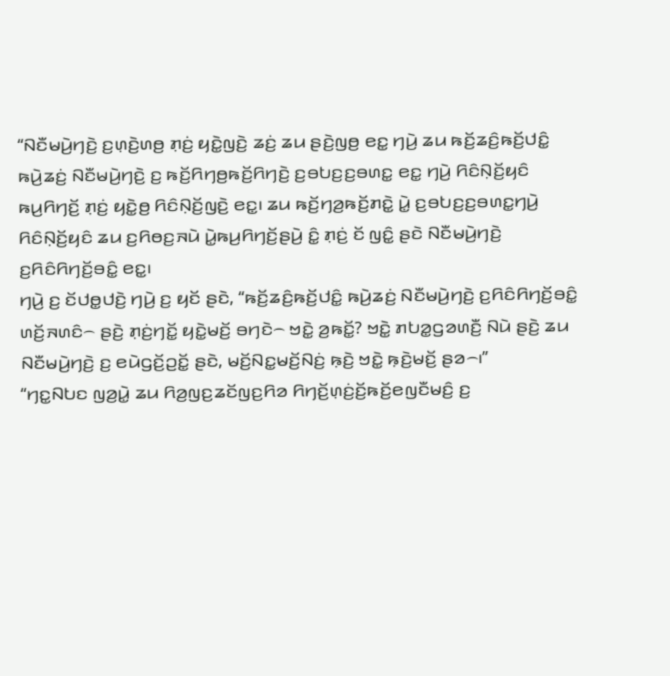“ꤡꤢꤪꤗꤣꤧ꤬ꤚꤢꤧ꤬ ꤢ꤬ꤛ꤫ꤢꤧ꤬ꤛꤥ꤬ ꤊ꤫ꤢꤦ꤬ ꤟꤢꤧ꤭ꤜꤢꤧ꤬ ꤘꤢꤦ꤬ ꤘꤣ ꤔꤢꤧ꤬ꤜꤥ꤬ ꤕꤢ꤭ ꤚꤣꤧ꤬ ꤘꤣ ꤒꤢꤩ꤬ꤘꤢꤨ꤬ꤒꤢꤩ꤬ꤓꤢꤨ꤭ ꤒꤣꤧ꤬ꤘꤢꤦ꤬ ꤡꤢꤪꤗꤣꤧ꤬ꤚꤢꤧ꤬ ꤢ꤬ ꤒꤢꤩ꤬ꤖꤚꤥ꤬ꤒꤢꤩ꤬ꤖꤚꤢꤧ꤬ ꤢ꤬ꤋꤝꤢ꤬ꤢ꤬ꤋꤛꤢ꤭ ꤕꤢ꤭ ꤚꤣꤧ꤬ ꤖꤢꤨꤡ꤫ꤢꤩ꤬ꤟꤢꤨ ꤒꤣ꤬ꤖꤚꤢꤩ꤬ ꤊ꤫ꤢꤦ꤬ ꤟꤢꤧ꤭ꤥ꤬ ꤖꤢꤨꤡ꤫ꤢꤩ꤬ꤜꤢꤧ꤬ ꤕꤢ꤭꤯ ꤘꤣ ꤒꤢꤩ꤬ꤚꤤ꤬ꤒꤢꤩ꤬ꤊꤢꤧ꤭ ꤣꤧ꤭ ꤢ꤬ꤋꤝꤢ꤬ꤢ꤬ꤋꤛꤢ꤭ꤚꤣꤧ꤬ ꤖꤢꤨꤡ꤫ꤢꤩ꤬ꤟꤢꤨ ꤘꤣ ꤢ꤬ꤖꤥꤢ꤬ꤏꤣꤧ ꤣꤧ꤭ꤒꤣ꤬ꤖꤚꤢꤩ꤬ꤔꤣꤧ꤬ ꤢꤨ꤭ ꤊ꤫ꤢꤦ꤬ ꤢꤩ ꤜꤢꤨ꤭ ꤔꤢꤧ ꤡꤢꤪꤗꤣꤧ꤬ꤚꤢꤧ꤬ ꤢ꤬ꤖꤢꤨꤖꤚꤢꤩ꤬ꤋꤢꤨ꤭ ꤕꤢ꤭꤯
ꤚꤣꤧ꤬ ꤢ꤬ ꤢꤩꤓꤥ꤭ꤓꤢꤧ꤬ ꤚꤣꤧ꤬ ꤢ꤬ ꤟꤢꤩ ꤔꤢꤧ, “ꤒꤢꤩ꤬ꤘꤢꤨ꤬ꤒꤢꤩ꤬ꤓꤢꤨ꤭ ꤒꤣꤧ꤬ꤘꤢꤦ꤬ ꤡꤢꤪꤗꤣꤧ꤬ꤚꤢꤧ꤬ ꤢ꤬ꤖꤢꤨꤖꤚꤢꤩ꤬ꤋꤢꤨ꤭ ꤛꤢꤩ꤬ꤏꤛꤢꤨ꤮ ꤔꤢꤧ꤬ ꤊ꤫ꤢꤦ꤬ꤚꤢꤩ꤭ ꤟꤢꤧ꤭ꤗꤢꤩ꤬ ꤋꤚꤢꤧ꤮ ꤠꤢꤧ꤭ ꤤ꤬ꤒꤢꤩ꤭? ꤠꤢꤧ꤭ ꤊꤝꤤ꤭ꤞꤤꤛꤢꤪ꤬ ꤡꤣꤧ ꤔꤢꤧ꤬ ꤘꤣ ꤡꤢꤪꤗꤣꤧ꤬ꤚꤢꤧ꤬ ꤢ꤬ ꤕꤣꤧꤞꤢꤩ꤬ꤑꤢꤩ꤭ ꤔꤢꤧ, ꤗꤢꤩ꤬ꤡꤢ꤭ꤗꤢꤩ꤬ꤡꤢꤦ꤬ ꤒ꤫ꤢꤧ꤬ ꤠꤢꤧ꤭ ꤒ꤫ꤢꤧ꤬ꤗꤢꤩ꤬ ꤔꤤ꤮꤯”
“ꤚꤢ꤭ꤡꤝꤢ ꤜꤤ꤬ꤣꤧ꤭ ꤘꤣ ꤖꤤ꤬ꤜꤢ꤬ꤘꤢꤩꤜꤢ꤬ꤖꤤ ꤖꤚꤢꤩ꤬ꤛ꤫ꤢꤦ꤬ꤢꤩ꤬ꤒꤢꤩ꤬ꤕꤜꤢꤪꤗꤢꤨ꤬ ꤢ꤬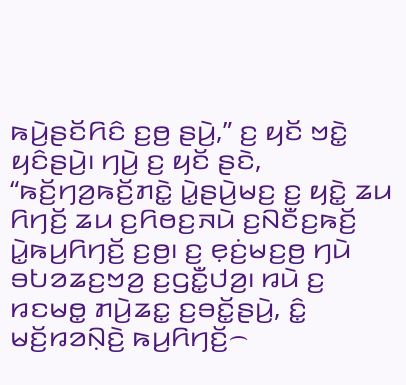ꤒꤣꤧ꤬ꤔꤢꤩꤖꤢꤨ ꤢ꤬ꤥ꤬ ꤔꤣꤧ꤬,” ꤢ꤬ ꤟꤢꤩ ꤠꤢꤧ꤭ ꤟꤢꤨꤔꤣꤧ꤬꤯ ꤚꤣꤧ꤬ ꤢ꤬ ꤟꤢꤩ ꤔꤢꤧ, “ꤒꤢꤩ꤬ꤚꤤ꤬ꤒꤢꤩ꤬ꤊꤢꤧ꤭ ꤣꤧ꤭ꤔꤣꤧ꤬ꤗꤢ꤬ ꤢ꤬ ꤟꤢꤧ꤭ ꤘꤣ ꤖꤚꤢꤩ꤬ ꤘꤣ ꤢ꤬ꤖꤥꤢ꤬ꤏꤣꤧ ꤢ꤬ꤡꤢꤪꤢ꤬ꤒꤢꤩ꤬ ꤣꤧ꤭ꤒꤣ꤬ꤖꤚꤢꤩ꤬ ꤢ꤬ꤥ꤬꤯ ꤢ꤬ ꤕ꤫ꤢꤦ꤬ꤗꤢ꤬ꤥ꤬ ꤚꤣꤧ ꤋꤝꤤꤘꤢ꤬ꤠꤤ꤬ ꤢ꤬ꤞꤢꤪ꤭ꤓꤤ꤬꤯ ꤙꤣꤧ ꤢ꤬ ꤙꤢꤗꤥ꤭ ꤊꤣꤧ꤬ꤘꤢ꤭ ꤢ꤬ꤋꤢꤩ꤭ꤔꤣꤧ꤬, ꤢꤨ꤭ ꤗꤢꤩ꤬ꤙꤤꤡ꤫ꤢꤧ꤬ ꤒꤣ꤬ꤖꤚꤢꤩ꤬꤮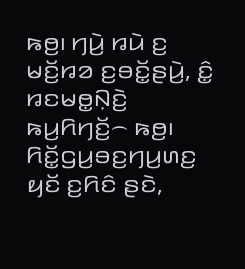ꤒꤥ꤬꤯ ꤚꤣꤧ꤬ ꤙꤣꤧ ꤢ꤬ ꤗꤢꤩ꤬ꤙꤤ ꤢ꤬ꤋꤢꤩ꤭ꤔꤣꤧ꤬, ꤢꤨ꤭ ꤙꤢꤗꤥ꤭ꤡ꤫ꤢꤧ꤬ ꤒꤣ꤬ꤖꤚꤢꤩ꤬꤮ ꤒꤥ꤬꤯
ꤖꤢꤩ꤭ꤞꤣ꤬ꤋꤢ꤬ꤚꤣ꤬ꤛꤢ꤬ ꤟꤢꤩ ꤢ꤬ꤖꤢꤨ ꤔꤢꤧ,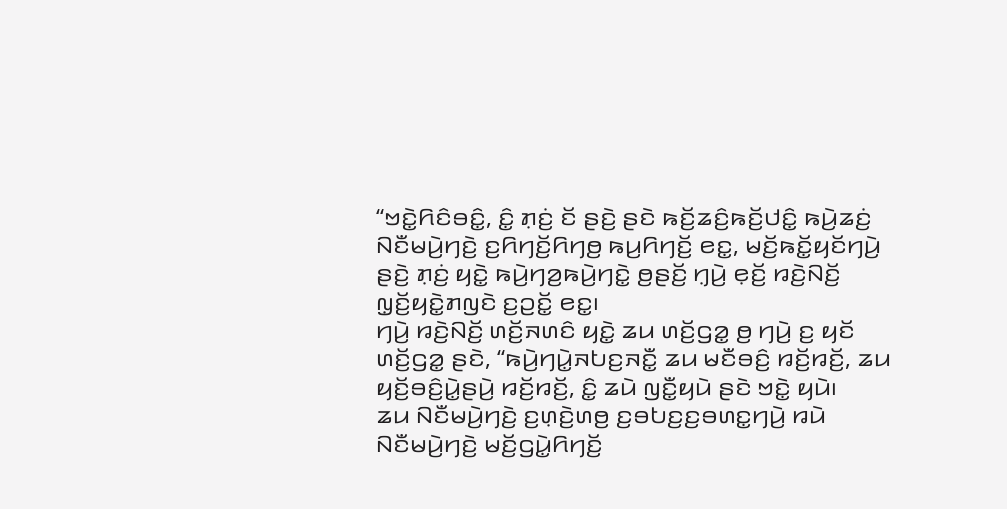“ꤠꤢꤧ꤭ꤖꤢꤨꤋꤢꤨ꤭, ꤢꤨ꤭ ꤊ꤫ꤢꤦ꤬ ꤢꤩ ꤔꤢꤧ꤬ ꤔꤢꤧ ꤒꤢꤩ꤬ꤘꤢꤨ꤬ꤒꤢꤩ꤬ꤓꤢꤨ꤭ ꤒꤣꤧ꤬ꤘꤢꤦ꤬ ꤡꤢꤪꤗꤣꤧ꤬ꤚꤢꤧ꤬ ꤢ꤬ꤖꤚꤢꤩ꤬ꤖꤚꤥ꤬ ꤒꤣ꤬ꤖꤚꤢꤩ꤬ ꤕꤢ꤭, ꤗꤢꤩ꤬ꤒꤢꤩ꤭ꤟꤢꤩꤚꤣꤧ꤬ ꤔꤢꤧ꤬ ꤊ꤫ꤢꤦ꤬ ꤟꤢꤧ꤭ ꤒꤣꤧ꤬ꤚꤤ꤬ꤒꤣꤧ꤬ꤚꤢꤧ꤭ ꤥ꤬ꤔꤢꤩ꤬ ꤚ꤫ꤣꤧ꤬ ꤕ꤫ꤢꤩ꤬ ꤙꤢꤧ꤬ꤡꤢꤩ꤬ ꤜ꤫ꤢꤩ꤬ꤟꤢꤧ꤭ꤊꤜꤢꤧ ꤢ꤬ꤑꤢꤩ꤭ ꤕꤢ꤭꤯
ꤚꤣꤧ꤬ ꤙꤢꤧ꤬ꤡꤢꤩ꤬ ꤛꤢꤩ꤬ꤏꤛꤢꤨ ꤟꤢꤧ꤭ ꤘꤣ ꤛꤢꤩ꤬ꤞꤤ꤭ ꤥ꤬ ꤚꤣꤧ꤬ ꤢ꤬ ꤟꤢꤩ ꤛꤢꤩ꤬ꤞꤤ꤭ ꤔꤢꤧ, “ꤒꤣꤧ꤬ꤚꤣꤧ꤭ꤏꤝꤢ꤬ꤏꤢꤪ꤭ ꤘꤣ ꤗꤢꤪꤋꤢꤨ꤬ ꤙꤢꤩ꤬ꤙꤢꤩ꤬, ꤘꤣ ꤟꤢꤩ꤬ꤋꤢꤨ꤬ꤣꤧ꤭ꤔꤣꤧ꤬ ꤙꤢꤩ꤬ꤙꤢꤩ꤬, ꤢꤨ꤭ ꤘꤣꤧ ꤜꤢꤪ꤭ꤟꤣꤧ ꤔꤢꤧ ꤠꤢꤧ꤭ ꤟꤣꤧ꤯
ꤘꤣ ꤡꤢꤪꤗꤣꤧ꤬ꤚꤢꤧ꤬ ꤢ꤬ꤛ꤫ꤢꤧ꤬ꤛꤥ꤬ ꤢ꤬ꤋꤝꤢ꤬ꤢ꤬ꤋꤛꤢ꤭ꤚꤣꤧ꤬ ꤙꤣꤧ ꤡꤢꤪꤗꤣꤧ꤬ꤚꤢꤧ꤬ ꤗꤢꤩ꤬ꤞꤣꤧ꤭ꤖꤚꤢꤩ꤬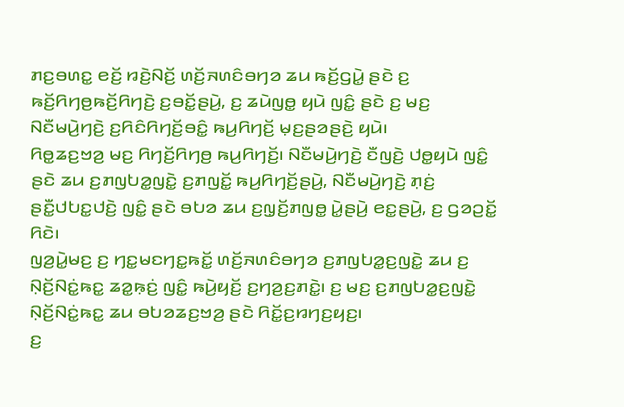ꤊꤢ꤬ꤋꤛꤢ꤭ ꤕꤢꤩ꤬ ꤙꤢꤧ꤬ꤡꤢꤩ꤬ ꤛꤢꤩ꤬ꤏꤛꤢꤨꤋꤚꤤ ꤘꤣ ꤒꤢꤩ꤬ꤞꤣꤧ꤭ ꤔꤢꤧ ꤢ꤬ ꤒꤢꤩ꤬ꤖꤚꤥ꤬ꤒꤢꤩ꤬ꤖꤚꤢꤧ꤬ ꤢ꤬ꤋꤢꤩ꤭ꤔꤣꤧ꤬, ꤢ꤬ ꤘꤣꤧꤜꤥ꤭ ꤟꤣꤧ ꤜꤢꤨ꤭ ꤔꤢꤧ ꤢ꤬ ꤗꤢ꤬ ꤡꤢꤪꤗꤣꤧ꤬ꤚꤢꤧ꤬ ꤢ꤬ꤖꤢꤨꤖꤚꤢꤩ꤬ꤋꤢꤨ꤭ ꤒꤣ꤬ꤖꤚꤢꤩ꤬ ꤗ꤫ꤢ꤬ꤔꤤꤔꤢꤧ꤬ ꤟꤣꤧ꤯
ꤖꤥ꤭ꤘꤢ꤬ꤠꤤ꤬ ꤗꤢ꤬ ꤖꤚꤢꤩ꤬ꤖꤚꤥ꤬ ꤒꤣ꤬ꤖꤚꤢꤩ꤬꤯ ꤡꤢꤪꤗꤣꤧ꤬ꤚꤢꤧ꤬ ꤢꤪꤜꤢꤧ꤬ ꤓꤥ꤭ꤟꤣꤧ ꤜꤢꤨ꤭ ꤔꤢꤧ ꤘꤣ ꤢ꤬ꤊꤜꤝꤤ꤭ꤜꤢꤧ꤭ ꤢ꤬ꤊꤜꤢꤩ꤭ ꤒꤣ꤬ꤖꤚꤢꤩ꤬ꤔꤣꤧ꤬, ꤡꤢꤪꤗꤣꤧ꤬ꤚꤢꤧ꤬ ꤊ꤫ꤢꤦ꤬ ꤔꤢꤪ꤭ꤓꤝꤢ꤭ꤓꤢꤧ꤬ ꤜꤢꤨ꤭ ꤔꤢꤧ ꤋꤝꤤ ꤘꤣ ꤢ꤬ꤜ꤫ꤢꤩ꤬ꤊꤜꤥ꤭ ꤣꤧ꤭ꤔꤣꤧ꤬ ꤕꤢ꤭ꤔꤣꤧ꤬, ꤢ꤬ ꤞꤤꤑꤢꤩ꤭ ꤖꤢꤧ꤯
ꤜꤤ꤬ꤣꤧ꤭ꤗꤢ꤬ ꤢ꤬ ꤚꤢ꤭ꤗꤢꤚꤢ꤭ꤒꤢꤩ꤭ ꤛꤢꤩ꤬ꤏꤛꤢꤨꤋꤚꤤ ꤢ꤬ꤊꤜꤝꤤ꤭ꤢ꤬ꤜꤢꤧ꤭ ꤘꤣ ꤢ꤬ ꤡ꤫ꤢꤩ꤬ꤡꤢꤦ꤭ꤒꤢ꤭ ꤘꤤ꤭ꤒ꤫ꤢꤦ꤬ ꤜꤢꤨ꤭ ꤒꤣꤧ꤬ꤟꤢꤩ꤬ ꤢ꤬ꤚꤤ꤬ꤢ꤬ꤊꤢꤧ꤭꤯ ꤢ꤬ ꤗꤢ꤬ ꤢ꤬ꤊꤜꤝꤤ꤭ꤢ꤬ꤜꤢꤧ꤭ ꤡ꤫ꤢꤩ꤬ꤡꤢꤦ꤭ꤒꤢ꤭ ꤘꤣ ꤋꤝꤤꤘꤢ꤬ꤠꤤ꤬ ꤔꤢꤧ ꤖꤢꤩ꤭ꤢ꤬ꤙꤚꤢ꤬ꤟꤢ꤬꤯
ꤢ꤬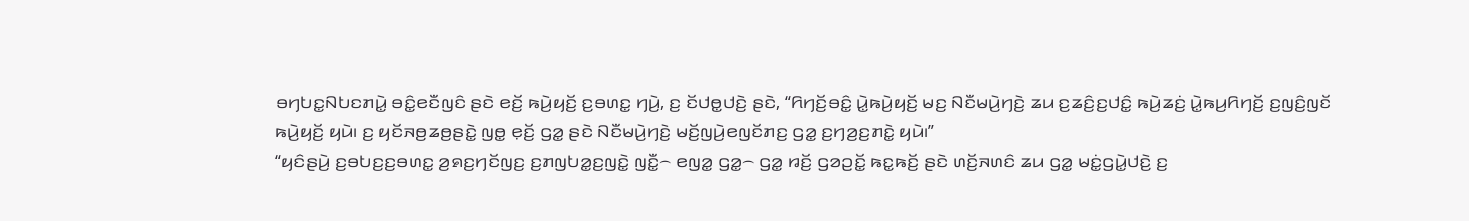ꤋꤚꤝꤢ꤭ꤡꤝꤢꤊꤣꤧ꤭ ꤋꤢꤨ꤭ꤕꤢꤪꤜꤢꤨ ꤔꤢꤧ ꤕꤢꤩ꤬ ꤒꤣꤧ꤬ꤟꤢꤩ꤬ ꤢ꤬ꤋꤛꤢ꤭ ꤚꤣꤧ꤬, ꤢ꤬ ꤢꤩꤓꤥ꤭ꤓꤢꤧ꤬ ꤔꤢꤧ, “ꤖꤚꤢꤩ꤬ꤋꤢꤨ꤭ ꤣꤧ꤭ꤒꤣꤧ꤬ꤟꤢꤩ꤬ ꤗꤢ꤬ ꤡꤢꤪꤗꤣꤧ꤬ꤚꤢꤧ꤬ ꤘꤣ ꤢ꤬ꤘꤢꤨ꤬ꤢ꤬ꤓꤢꤨ꤭ ꤒꤣꤧ꤬ꤘꤢꤦ꤬ ꤣꤧ꤭ꤒꤣ꤬ꤖꤚꤢꤩ꤬ ꤢ꤬ꤜꤢꤨ꤬ꤜꤢꤩ ꤒꤣꤧ꤬ꤟꤢꤩ꤬ ꤟꤣꤧ꤯ ꤢ꤬ ꤟꤢꤩꤏꤥ꤬ꤘꤥ꤬ꤔꤢꤧ꤭ ꤜꤥ꤭ ꤕ꤫ꤢꤩ꤬ ꤞꤤ꤭ ꤔꤢꤧ ꤡꤢꤪꤗꤣꤧ꤬ꤚꤢꤧ꤬ ꤗꤢꤩ꤬ꤜꤣꤧ꤬ꤕꤜꤢꤩꤊꤢ꤬ ꤞꤤ꤭ ꤢ꤬ꤚꤤ꤬ꤢ꤬ꤊꤢꤧ꤭ ꤟꤣꤧ꤯”
“ꤟꤢꤨꤔꤣꤧ꤬ ꤢ꤬ꤋꤝꤢ꤬ꤢ꤬ꤋꤛꤢ꤭ ꤤ꤬ꤎꤢ꤬ꤚꤢꤩꤜꤢ꤬ ꤢ꤬ꤊꤜꤝꤤ꤭ꤢ꤬ꤜꤢꤧ꤭ ꤜꤢꤪ꤭꤮ ꤕꤜꤤ꤭ ꤞꤤ꤭꤮ ꤞꤤ꤭ ꤙꤢꤩ꤬ ꤞꤤꤑꤢꤩ꤭ ꤒꤢ꤭ꤒꤢꤩ꤬ ꤔꤢꤧ ꤛꤢꤩ꤬ꤏꤛꤢꤨ ꤘꤣ ꤞꤤ꤭ ꤗꤢꤦ꤭ꤞꤣꤧ꤭ꤓꤢꤧ꤬ ꤢ꤬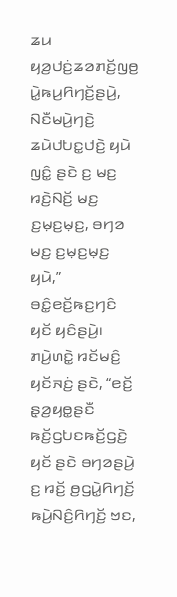ꤘꤣ ꤟꤤ꤬ꤓꤢꤦ꤬ꤘꤤꤊꤢꤩ꤬ꤜꤥ꤬ ꤣꤧ꤭ꤒꤣ꤬ꤖꤚꤢꤩ꤬ꤔꤣꤧ꤬, ꤡꤢꤪꤗꤣꤧ꤬ꤚꤢꤧ꤬ ꤘꤣꤧꤓꤝꤢ꤭ꤓꤢꤧ꤬ ꤟꤣꤧ ꤜꤢꤨ꤭ ꤔꤢꤧ ꤢ꤬ ꤗꤢ꤬ ꤙꤢꤧ꤬ꤡꤢꤩ꤬ ꤗꤢ꤬ ꤢ꤬ꤗ꤫ꤢ꤬ꤗ꤫ꤢ꤬, ꤋꤚꤤ ꤗꤢ꤬ ꤢ꤬ꤗ꤫ꤢ꤬ꤗ꤫ꤢ꤬ ꤟꤣꤧ,” ꤋꤢꤨ꤭ꤕꤢꤩ꤬ꤒꤢ꤬ꤚꤢꤨ ꤟꤢꤩ ꤟꤢꤨꤔꤣꤧ꤬꤯
ꤊꤣꤧ꤬ꤛꤢꤧ꤭ ꤙꤢꤩꤗꤢꤨ꤬ ꤟꤢꤩꤏꤢꤦ꤬ ꤔꤢꤧ, “ꤕꤢꤩ꤬ ꤔ꤫ꤤ꤬ꤟꤥ꤭ꤔꤢꤪ ꤒꤢꤩ꤬ꤞꤝꤢꤒꤢꤩ꤬ꤞꤢꤧ꤬ ꤟꤢꤩ ꤔꤢꤧ ꤋꤚꤤꤔꤣꤧ꤬ ꤢ꤬ ꤙꤢꤩ꤬ ꤥ꤬ꤞꤣꤧ꤭ꤖꤚꤢꤩ꤬ ꤒꤣꤧ꤬ꤡꤢꤨ꤬ꤖꤚꤢꤩ꤬ ꤠꤢ,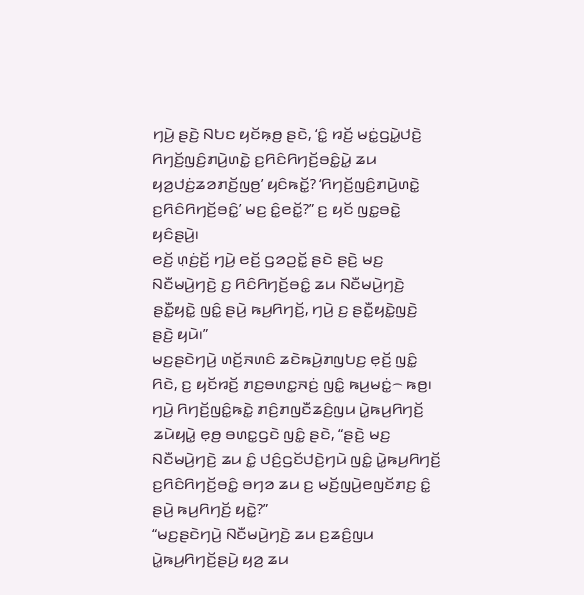ꤚꤣꤧ꤬ ꤔꤢꤧ꤬ ꤡꤝꤢ ꤟꤢꤩꤒ꤫ꤥ꤬ ꤔꤢꤧ, ‘ꤢꤨ꤭ ꤙꤢꤩ꤬ ꤗꤢꤦ꤭ꤞꤣꤧ꤭ꤓꤢꤧ꤬ ꤖꤚꤢꤩ꤬ꤜꤢꤨ꤬ꤊꤣꤧ꤬ꤛꤢꤧ꤭ ꤢ꤬ꤖꤢꤨꤖꤚꤢꤩ꤬ꤋꤢꤨ꤭ꤣꤧ꤭ ꤘꤣ ꤟꤤ꤬ꤓꤢꤦ꤬ꤘꤤꤊꤢꤩ꤬ꤜꤥ꤬’ ꤟꤢꤨꤒꤢꤩ꤭? ‘ꤖꤚꤢꤩ꤬ꤜꤢꤨ꤬ꤊꤣꤧ꤬ꤛꤢꤧ꤭ ꤢ꤬ꤖꤢꤨꤖꤚꤢꤩ꤬ꤋꤢꤨ꤭’ ꤗꤢ꤬ ꤢꤨ꤭ꤕꤢꤩ꤭?” ꤢ꤬ ꤟꤢꤩ ꤜꤢ꤭ꤋꤢꤧ꤭ ꤟꤢꤨꤔꤣꤧ꤬꤯
ꤕꤢꤩ꤬ ꤛ꤫ꤢꤦ꤬ꤢꤩ꤬ ꤚꤣꤧ꤬ ꤕꤢꤩ꤬ ꤞꤤꤑꤢꤩ꤭ ꤔꤢꤧ ꤔꤢꤧ꤬ ꤗꤢ꤬ ꤡꤢꤪꤗꤣꤧ꤬ꤚꤢꤧ꤬ ꤢ꤬ ꤖꤢꤨꤖꤚꤢꤩ꤬ꤋꤢꤨ꤭ ꤘꤣ ꤡꤢꤪꤗꤣꤧ꤬ꤚꤢꤧ꤬ ꤔꤢꤪ꤭ꤟꤢꤧ꤭ ꤜꤢꤨ꤭ ꤔꤣꤧ꤬ ꤒꤣ꤬ꤖꤚꤢꤩ꤬, ꤚꤣꤧ꤬ ꤢ꤬ ꤔꤢꤪ꤭ꤟꤢꤧ꤭ꤜꤢꤧ꤬ ꤔꤢꤧ꤬ ꤟꤣꤧ꤯”
ꤗꤢ꤬ꤔꤢꤧꤚꤣꤧ꤬ ꤛꤢꤩ꤬ꤏꤛꤢꤨ ꤘꤢꤧꤒꤣꤧ꤬ꤊꤜꤝꤢ꤬ ꤕ꤫ꤢꤩ꤬ ꤜꤢꤨ꤭ ꤖꤢꤧ, ꤢ꤬ ꤟꤢꤩꤙꤢꤩ꤬ ꤊꤢ꤬ꤋꤛꤢ꤭ꤏꤢꤦ꤬ ꤜꤢꤨ꤭ ꤒꤣ꤬ꤗꤢꤦ꤭꤮ ꤒꤥ꤬꤯ ꤚꤣꤧ꤬ ꤖꤚꤢꤩ꤬ꤜꤢꤨ꤭ꤒꤢꤧ꤭ ꤊꤢꤨ꤬ꤊꤜꤢꤪꤘꤢꤨ꤬ꤜꤣ ꤣꤧ꤭ꤒꤣ꤬ꤖꤚꤢꤩ꤬ ꤘꤣꤧꤟꤣꤧ꤭ ꤕ꤫ꤥ꤬ ꤋꤛꤢ꤭ꤞꤢꤧ ꤜꤢꤨ꤭ ꤔꤢꤧ, “ꤔꤢꤧ꤬ ꤗꤢ꤬ ꤡꤢꤪꤗꤣꤧ꤬ꤚꤢꤧ꤬ ꤘꤣ ꤢꤨ꤭ ꤓꤢꤨ꤬ꤞꤢꤩꤓꤢꤧ꤬ꤚꤣꤧ ꤜꤢꤨ꤭ ꤣꤧ꤭ꤒꤣ꤬ꤖꤚꤢꤩ꤬ ꤢ꤬ꤖꤢꤨꤖꤚꤢꤩ꤬ꤋꤢꤨ꤭ ꤋꤚꤤ ꤘꤣ ꤢ꤬ ꤗꤢꤩ꤬ꤜꤣꤧ꤬ꤕꤜꤢꤩꤊꤢ꤬ ꤢꤨ꤭ ꤔꤣꤧ꤬ ꤒꤣ꤬ꤖꤚꤢꤩ꤬ ꤟꤢꤧ꤭?”
“ꤗꤢ꤬ꤔꤢꤧꤚꤣꤧ꤬ ꤡꤢꤪꤗꤣꤧ꤬ꤚꤢꤧ꤬ ꤘꤣ ꤢ꤬ꤘꤢꤨ꤬ꤜꤣ ꤣꤧ꤭ꤒꤣ꤬ꤖꤚꤢꤩ꤬ꤔꤣꤧ꤬ ꤟꤤ꤬ ꤘꤣ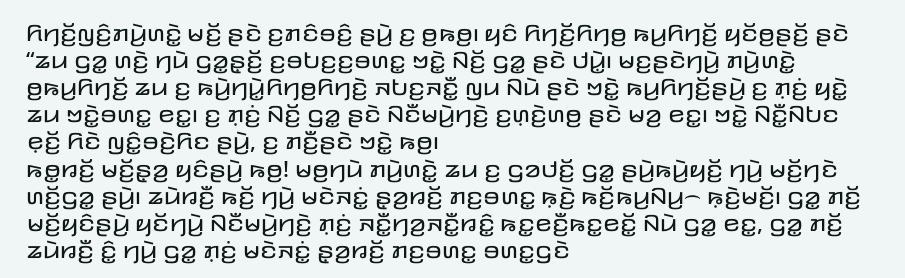ꤖꤚꤢꤩ꤬ꤜꤢꤨ꤬ꤊꤣꤧ꤬ꤛꤢꤧ꤭ ꤗꤢꤩ꤬ ꤔꤢꤧ ꤢ꤬ꤊꤢꤨꤋꤢꤨ꤬ ꤔꤣꤧ꤬ ꤢ꤬ ꤥ꤬ꤒꤥ꤬꤯ ꤟꤢꤨ ꤖꤚꤢꤩ꤬ꤖꤚꤥ꤬ ꤒꤣ꤬ꤖꤚꤢꤩ꤬ ꤟꤢꤩꤥ꤬ꤔꤢꤩ꤬ ꤔꤢꤧ
“ꤘꤣ ꤞꤤ꤭ ꤛꤢꤧ꤬ ꤚꤣꤧ ꤞꤤ꤭ꤔ꤫ꤢꤩ꤬ ꤢ꤬ꤋꤝꤢ꤬ꤢ꤬ꤋꤛꤢ꤭ ꤠꤢꤧ꤭ ꤡꤢꤩ꤬ ꤞꤤ꤭ ꤔꤢꤧ ꤓꤣꤧ꤭꤯ ꤗꤢ꤬ꤔꤢꤧꤚꤣꤧ꤬ ꤊꤣꤧ꤬ꤛꤢꤧ꤭ ꤥ꤬ꤒꤣ꤬ꤖꤚꤢꤩ꤬ ꤘꤣ ꤢ꤬ ꤒꤣꤧ꤬ꤚꤣꤧ꤭ꤖꤚꤥ꤬ꤖꤚꤢꤧ꤬ ꤏꤝꤢ꤬ꤏꤢꤪ꤭ ꤜꤣ ꤡꤣꤧ ꤔꤢꤧ ꤠꤢꤧ꤭ ꤒꤣ꤬ꤖꤚꤢꤩ꤬ꤔꤣꤧ꤬ ꤢ꤬ ꤊ꤫ꤢꤦ꤬ ꤟꤢꤧ꤭ ꤘꤣ ꤠꤢꤧ꤭ꤋꤛꤢ꤭ ꤕꤢ꤭꤯ ꤢ꤬ ꤊ꤫ꤢꤦ꤬ ꤡꤢꤩ꤬ ꤞꤤ꤭ ꤔꤢꤧ ꤡꤢꤪꤗꤣꤧ꤬ꤚꤢꤧ꤬ ꤢ꤬ꤛ꤫ꤢꤧ꤬ꤛꤥ꤬ ꤔꤢꤧ ꤗꤤ꤬ ꤕꤢ꤭꤯ ꤠꤢꤧ꤭ ꤡꤢꤪ꤭ꤡꤝꤢ ꤕ꤫ꤢꤩ꤬ ꤖꤢꤧ ꤜꤢꤨ꤭ꤋꤢꤧ꤬ꤖꤢ ꤔꤣꤧ꤬, ꤢ꤬ ꤊꤢꤪ꤬ꤔꤢꤧ ꤠꤢꤧ꤭ ꤒꤥ꤬꤯
ꤒꤥ꤭ꤙꤢꤩ꤬ ꤗꤢꤩ꤬ꤔ꤫ꤤ꤬ ꤟꤢꤨꤔꤣꤧ꤬ ꤒꤥ꤬! ꤗꤥ꤬ꤚꤣꤧ ꤊꤣꤧ꤬ꤛꤢꤧ꤭ ꤘꤣ ꤢ꤬ ꤞꤤꤓꤢꤩ꤬ ꤞꤤ꤭ ꤔꤣꤧ꤬ꤒꤣꤧ꤬ꤟꤢꤩ꤬ ꤚꤣꤧ꤬ ꤗꤢꤩ꤬ꤚꤢꤧ ꤛꤢꤩ꤬ꤞꤤ꤭ ꤔꤣꤧ꤬꤯ ꤘꤣꤧꤙꤢꤪ꤬ ꤒꤢꤩ꤬ ꤚꤣꤧ꤬ ꤗꤢꤧꤏꤢꤦ꤭ ꤔ꤫ꤤ꤬ꤙꤢꤩ꤬ ꤊꤢ꤬ꤋꤛꤢ꤭ ꤒ꤫ꤢꤧ꤬ ꤒꤢꤩ꤬ꤒꤣ꤬ꤡꤣ꤬꤮ ꤒ꤫ꤢꤧ꤬ꤗꤢꤩ꤬꤯ ꤞꤤ꤭ ꤊꤢꤩ꤬ ꤗꤢꤩ꤬ꤟꤢꤨꤔꤣꤧ꤬ ꤟꤢꤩꤚꤣꤧ꤬ ꤡꤢꤪꤗꤣꤧ꤬ꤚꤢꤧ꤬ ꤊ꤫ꤢꤦ꤬ ꤏꤢꤪ꤭ꤚꤤ꤬ꤏꤢꤪ꤭ꤙꤢꤨ꤭ ꤒꤢ꤭ꤕꤢꤪ꤬ꤒꤢ꤭ꤕꤢꤩ꤭ ꤡꤣꤧ ꤞꤤ꤭ ꤕꤢ꤭, ꤞꤤ꤭ ꤊꤢꤩ꤬ ꤘꤣꤧꤙꤢꤪ꤬ ꤢꤨ꤭ ꤚꤣꤧ꤬ ꤞꤤ꤭ ꤊ꤫ꤢꤦ꤬ ꤗꤢꤧꤏꤢꤦ꤭ ꤔ꤫ꤤ꤬ꤙꤢꤩ꤬ ꤊꤢ꤬ꤋꤛꤢ꤭ ꤋꤛꤢ꤭ꤞꤢꤧ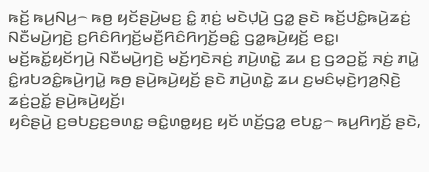ꤒꤢꤩ꤬ ꤒꤣ꤬ꤡꤣ꤬꤮ ꤒꤥ꤬ ꤟꤢꤩꤔꤣꤧ꤬ꤗꤢ꤬ ꤢꤨ꤭ ꤊ꤫ꤢꤦ꤬ ꤗꤢꤧꤓ꤫ꤣꤧ꤬ ꤞꤤ꤭ ꤔꤢꤧ ꤒꤢꤩ꤬ꤓꤢꤨ꤭ꤒꤣꤧ꤬ꤘꤢꤦ꤬ ꤡꤢꤪꤗꤣꤧ꤬ꤚꤢꤧ꤬ ꤢ꤬ꤖꤢꤨꤖꤚꤢꤩ꤬ꤗꤢꤪ꤬ꤖꤢꤨꤖꤚꤢꤩ꤬ꤋꤢꤨ꤭ ꤞꤤ꤭ꤒꤣꤧ꤬ꤟꤢꤩ꤬ ꤕꤢ꤭꤯ ꤗꤢꤩ꤬ꤒꤢꤩ꤭ꤟꤢꤩꤚꤣꤧ꤬ ꤡꤢꤪꤗꤣꤧ꤬ꤚꤢꤧ꤬ ꤗꤢꤩ꤬ꤚꤢꤧꤏꤢꤦ꤬ ꤊꤣꤧ꤬ꤛꤢꤧ꤭ ꤘꤣ ꤢ꤬ ꤞꤤꤑꤢꤩ꤭ ꤏꤢꤦ꤬ ꤊꤣꤧ꤭ ꤢꤨ꤭ꤙꤝꤤꤢꤨ꤭ꤒꤣꤧ꤬ꤚꤣꤧ꤭ ꤒꤥ꤬ ꤔꤣꤧ꤬ꤒꤣꤧ꤬ꤟꤢꤩ꤬ ꤔꤢꤧ ꤊꤣꤧ꤬ꤛꤢꤧ꤭ ꤘꤣ ꤢ꤬ꤗꤢꤨꤗ꤫ꤢꤧ꤬ꤚꤤ꤬ꤡ꤫ꤢꤧ꤬ ꤘꤢꤦ꤬ꤑꤢꤩ꤭ ꤔꤣꤧ꤬ꤒꤣꤧ꤬ꤟꤢꤩ꤬꤯
ꤟꤢꤨꤔꤣꤧ꤬ ꤢ꤬ꤋꤝꤢ꤬ꤢ꤬ꤋꤛꤢ꤭ ꤋꤢꤨ꤭ꤛꤥ꤭ꤟꤢ꤬ ꤟꤢꤩ ꤛꤢꤩ꤬ꤞꤤ꤭ ꤕꤝꤢ꤭꤮ ꤒꤣ꤬ꤖꤚꤢꤩ꤬ ꤔꤢꤧ,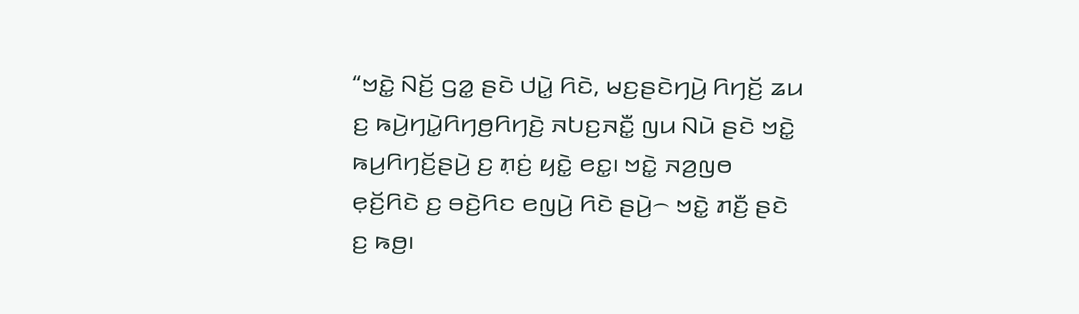“ꤠꤢꤧ꤭ ꤡꤢꤩ꤬ ꤞꤤ꤭ ꤔꤢꤧ ꤓꤣꤧ꤭ ꤖꤢꤧ, ꤗꤢ꤬ꤔꤢꤧꤚꤣꤧ꤬ ꤖꤚꤢꤩ꤬ ꤘꤣ ꤢ꤬ ꤒꤣꤧ꤬ꤚꤣꤧ꤭ꤖꤚꤥ꤬ꤖꤚꤢꤧ꤬ ꤏꤝꤢ꤬ꤏꤢꤪ꤭ ꤜꤣ ꤡꤣꤧ ꤔꤢꤧ ꤠꤢꤧ꤭ ꤒꤣ꤬ꤖꤚꤢꤩ꤬ꤔꤣꤧ꤬ ꤢ꤬ ꤊ꤫ꤢꤦ꤬ ꤟꤢꤧ꤭ ꤕꤢ꤭꤯ ꤠꤢꤧ꤭ ꤏꤤ꤬ꤜꤥ ꤕ꤫ꤢꤩ꤬ꤖꤢꤧ ꤢ꤬ ꤋꤢꤧ꤬ꤖꤢ ꤕꤜꤣꤧ꤬ ꤖꤢꤧ ꤔꤣꤧ꤬꤮ ꤠꤢꤧ꤭ ꤊꤢꤪ꤬ ꤔꤢꤧ ꤢ꤬ ꤒꤥ꤬꤯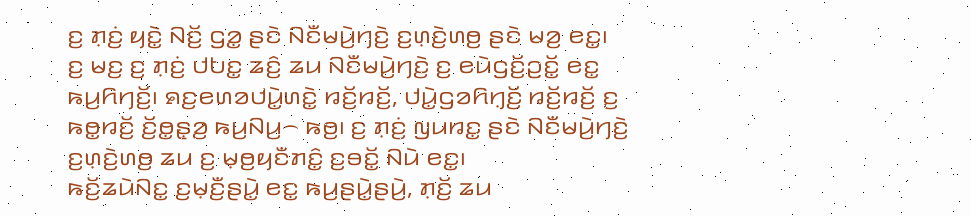ꤢ꤬ ꤊ꤫ꤢꤦ꤬ ꤟꤢꤧ꤭ ꤡꤢꤩ꤬ ꤞꤤ꤭ ꤔꤢꤧ ꤡꤢꤪꤗꤣꤧ꤬ꤚꤢꤧ꤬ ꤢ꤬ꤛ꤫ꤢꤧ꤬ꤛꤥ꤬ ꤔꤢꤧ ꤗꤤ꤬ ꤕꤢ꤭꤯
ꤢ꤬ ꤗꤢ꤬ ꤢ꤬ ꤊ꤫ꤢꤦ꤬ ꤓꤝꤢ꤭ ꤘꤢꤨ꤬ ꤘꤣ ꤡꤢꤪꤗꤣꤧ꤬ꤚꤢꤧ꤬ ꤢ꤬ ꤕꤣꤧꤞꤢꤩ꤬ꤑꤢꤩ꤭ ꤕꤢ꤭ ꤒꤣ꤬ꤖꤚꤢꤩ꤬꤯ ꤎꤢ꤬ꤕꤛꤤꤓꤣꤧ꤭ꤛꤢꤧ꤭ ꤙꤢꤩ꤬ꤙꤢꤩ꤬, ꤓꤣꤧ꤭ꤞꤤꤖꤚ꤫ꤢꤩ꤬ ꤙꤢꤩ꤬ꤙꤢꤩ꤬ ꤢ꤬ ꤒꤥ꤭ꤙꤢꤩ꤬ ꤢꤩ꤬ꤥ꤭ꤔ꤫ꤤ꤬ ꤒꤣ꤬ꤡꤣ꤬꤮ ꤒꤥ꤬꤯ ꤢ꤬ ꤊ꤫ꤢꤦ꤬ ꤜꤣꤙꤢ꤭ ꤔꤢꤧ ꤡꤢꤪꤗꤣꤧ꤬ꤚꤢꤧ꤬ ꤢ꤬ꤛ꤫ꤢꤧ꤬ꤛꤥ꤬ ꤘꤣ ꤢ꤬ ꤗ꤫ꤥ꤬ꤟꤢꤪꤊꤢꤨ꤭ ꤢ꤬ꤋꤢꤩ꤭ ꤡꤣꤧ ꤕꤢ꤭꤯
ꤒꤢꤩ꤬ꤘꤣꤧꤡꤢ꤭ ꤢ꤬ꤗ꤫ꤢꤪ꤬ꤔꤣꤧ꤭ ꤕꤢ꤭ ꤒꤣ꤬ꤔꤣꤧ꤭ꤔꤣꤧ꤬, ꤊ꤫ꤢꤩ꤬ ꤘꤣ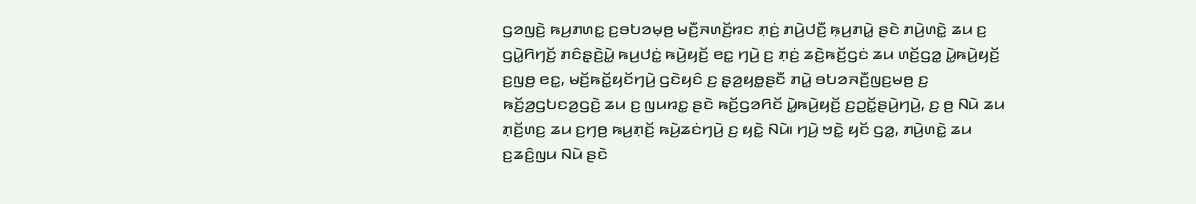ꤞꤤꤜꤢꤧ꤬ ꤒꤣ꤬ꤊꤛꤢ꤭ ꤢ꤬ꤋꤝꤤꤗ꤫ꤥ꤬ ꤗꤢꤪ꤬ꤏꤛꤢꤩ꤬ꤙꤢ ꤊ꤫ꤢꤦ꤬ ꤊꤣꤧ꤬ꤓꤢꤪ꤬ ꤒ꤫ꤣ꤬ꤊꤣꤧ꤭ ꤔꤢꤧ ꤊꤣꤧ꤬ꤛꤢꤧ꤭ ꤘꤣ ꤢ꤬ ꤞꤣꤧ꤭ꤖꤚꤢꤩ꤬ ꤊꤢꤨꤔ꤫ꤢꤧ꤬ꤣꤧ꤭ ꤒꤣ꤬ꤓꤢꤦ꤭ ꤒꤣꤧ꤬ꤟꤢꤩ꤬ ꤕꤢ꤭ ꤚꤣꤧ꤬ ꤢ꤬ ꤊ꤫ꤢꤦ꤬ ꤘꤢꤧ꤬ꤒꤢꤩ꤬ꤞꤢꤦ ꤘꤣ ꤛꤢꤩ꤬ꤞꤤ꤭ ꤣꤧ꤭ꤒꤣꤧ꤬ꤟꤢꤩ꤬ ꤢ꤬ꤜꤥ꤬ ꤕꤢ꤭, ꤗꤢꤩ꤬ꤒꤢꤩ꤭ꤟꤢꤩꤚꤣꤧ꤬ ꤞꤢꤧꤟꤢꤨ ꤢ꤬ ꤔ꤫ꤤ꤬ꤟꤥ꤭ꤔꤢꤪ ꤊꤣꤧ꤭ ꤋꤝꤤꤏꤢꤪ꤬ꤜꤢ꤬ꤗꤥ꤬ ꤢ꤬ ꤒꤢꤩ꤬ꤤ꤬ꤞꤝꤢꤤ꤬ꤞꤢꤧ꤬ ꤘꤣ ꤢ꤬ ꤜꤣꤙꤢ꤭ ꤔꤢꤧ ꤒꤢꤩ꤬ꤞꤤꤖꤢꤩ ꤣꤧ꤭ꤒꤣꤧ꤬ꤟꤢꤩ꤬ ꤢ꤬ꤑꤢꤩ꤭ꤔꤣꤧ꤬ꤚꤣꤧ꤬, ꤢ꤬ ꤥ꤬ ꤡꤣꤧ ꤘꤣ ꤊ꤫ꤢꤩ꤬ꤛꤢ꤬ ꤘꤣ ꤢ꤬ꤚꤥ꤬ ꤒꤣ꤬ꤊ꤫ꤢꤩ꤬ ꤒꤣꤧ꤬ꤘꤢꤦꤚꤣꤧ꤬ ꤢ꤬ ꤟꤢꤧ꤭ ꤡꤣꤧ꤯ ꤚꤣꤧ꤬ ꤠꤢꤧ꤭ ꤟꤢꤩ ꤞꤤ꤭, ꤊꤣꤧ꤬ꤛꤢꤧ꤭ ꤘꤣ ꤢ꤬ꤘꤢꤨ꤬ꤜꤣ ꤡꤣꤧ ꤔꤢꤧ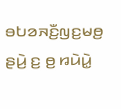ꤋꤝꤤꤏꤢꤪ꤬ꤜꤢ꤬ꤗꤥ꤬ ꤔꤣꤧ꤬ ꤢ꤬ ꤥ꤬ ꤙꤣꤧꤣꤧ꤭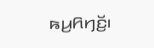ꤒꤣ꤬ꤖꤚꤢꤩ꤬꤯